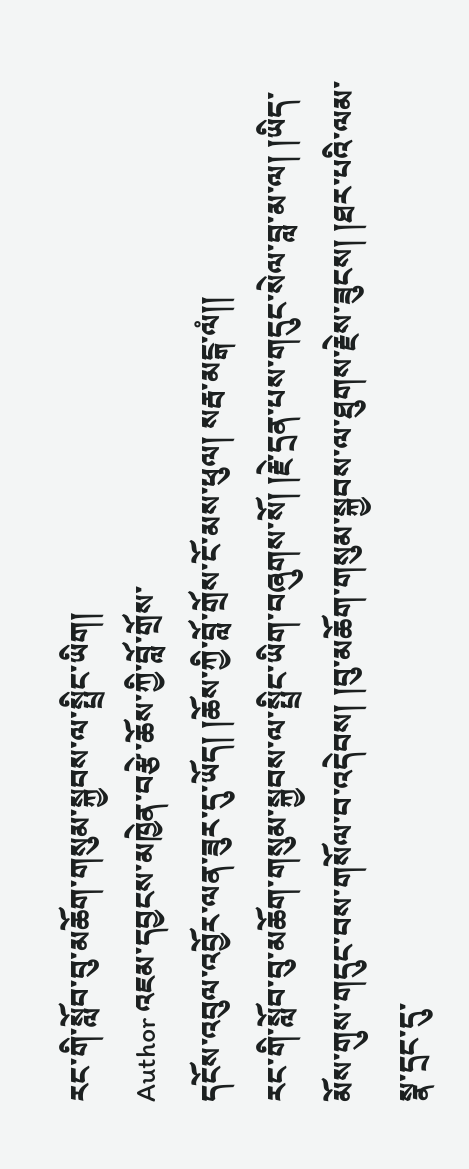རང་གི་སློབ་བུ་མཆོག་གསུམ་སྐྱབས་ལ་སྤྲིང་ཡིག།
Author འཇམ་དབྱངས་མཁྱེན་བརྩེ་ཆོས་ཀྱི་བློ་གྲོས་
དངོས་འབུལ་འབྱོར་ལན་ཟུར་དུ་ཡོད། །ཆོས་ཀྱི་བློ་གྲོས་ངོ་མས་ཕུལ། སརྦ་མངྒ་ལཾ།།
རང་གི་སློབ་བུ་མཆོག་གསུམ་སྐྱབས་ལ་སྤྲིང་ཡིག་བཞུགས་སོ། །རྗེ་དྲན་པས་གདུང་སེལ་བླ་མ་ལ། །ཡིད་མོས་གུས་གདུང་བས་གསོལ་བ་འདེབས། །བུ་མཆོག་གསུམ་སྐྱབས་ལ་ཐུགས་རྗེས་ཟུངས། །ཐར་པའི་ལམ་སྣ་དྲང་དུ་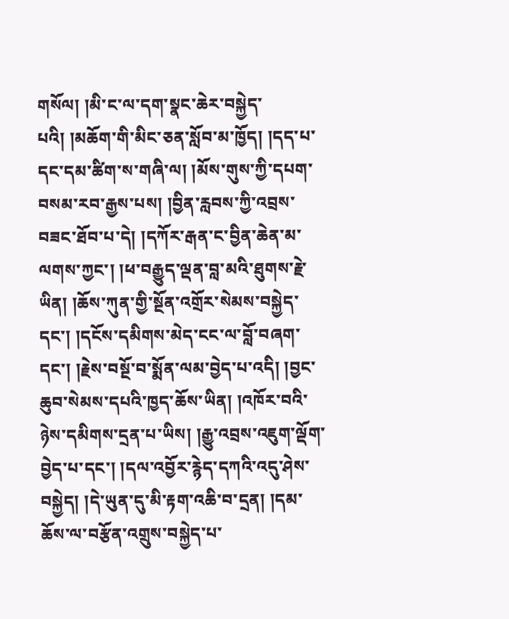གསོལ། །མི་ང་ལ་དག་སྣང་ཆེར་བསྐྱེད་པའི། །མཆོག་གི་མིང་ཅན་སློབ་མ་ཁྱོད། །དད་པ་དང་དམ་ཚིག་ས་གཞི་ལ། །མོས་གུས་ཀྱི་དཔག་བསམ་རབ་རྒྱས་པས། །བྱིན་རླབས་ཀྱི་འབྲས་བཟང་ཐོབ་པ་དེ། །དཀོར་རྒན་ང་བྱིན་ཆེན་མ་ལགས་ཀྱང་། །ཕ་བརྒྱུད་ལྡན་བླ་མའི་ཐུགས་རྗེ་ཡིན། །ཆོས་ཀུན་གྱི་སྔོན་འགྲོར་སེམས་བསྐྱེད་དང་། །དངོས་དམིགས་མེད་ངང་ལ་བློ་བཞག་དང་། །རྗེས་བསྔོ་བ་སྨོན་ལམ་བྱེད་པ་འདི། །བྱང་ཆུབ་སེམས་དཔའི་ཁྱད་ཆོས་ཡིན། །འཁོར་བའི་ཉེས་དམིགས་དྲན་པ་ཡིས། །རྒྱུ་འབྲས་འཇུག་ལྡོག་བྱེད་པ་དང་། །དལ་འབྱོར་རྙེད་དཀའི་འདུ་ཤེས་བསྐྱེད། །དེ་ཡུན་དུ་མི་རྟག་འཆི་བ་དྲན། །དམ་ཆོས་ལ་བརྩོན་འགྲུས་བསྐྱེད་པ་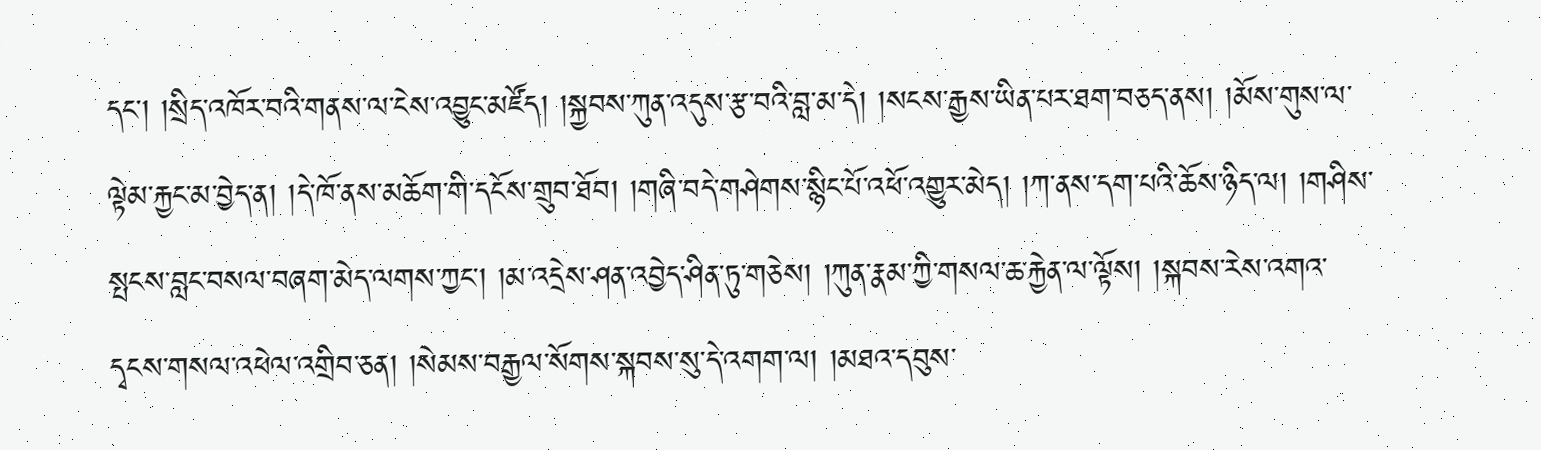དང་། །སྲིད་འཁོར་བའི་གནས་ལ་ངེས་འབྱུང་མཛོད། །སྐྱབས་ཀུན་འདུས་རྩ་བའི་བླ་མ་དེ། །སངས་རྒྱས་ཡིན་པར་ཐག་བཅད་ནས། །མོས་གུས་ལ་ལྟེམ་རྐྱང་མ་བྱེད་ན། །དེ་ཁོ་ནས་མཆོག་གི་དངོས་གྲུབ་ཐོབ། །གཞི་བདེ་གཤེགས་སྙིང་པོ་འཕོ་འགྱུར་མེད། །ཀ་ནས་དག་པའི་ཆོས་ཉིད་ལ། །གཤིས་སྤངས་བླང་བསལ་བཞག་མེད་ལགས་ཀྱང་། །མ་འདྲེས་ཤན་འབྱེད་ཤིན་ཏུ་གཅེས། །ཀུན་རྣམ་ཀྱི་གསལ་ཆ་རྐྱེན་ལ་ལྟོས། །སྐབས་རེས་འགའ་དྭངས་གསལ་འཕེལ་འགྲིབ་ཅན། །སེམས་བརྒྱལ་སོགས་སྐབས་སུ་དེ་འགག་ལ། །མཐའ་དབུས་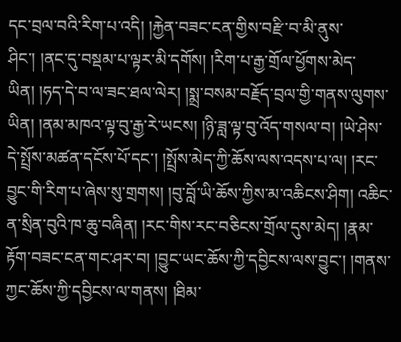དང་བྲལ་བའི་རིག་པ་འདི། །རྐྱེན་བཟང་ངན་གྱིས་བརྫི་བ་མི་ནུས་ཤིང་། །ནང་དུ་བསྡམ་པ་ལྟར་མི་དགོས། །རིག་པ་རྒྱ་གྲོལ་ཕྱོགས་མེད་ཡིན། །ཧད་དེ་བ་ལ་ཟང་ཐལ་ལེར། །སྨྲ་བསམ་བརྗོད་བྲལ་གྱི་གནས་ལུགས་ཡིན། །ནམ་མཁའ་ལྟ་བུ་རྒྱ་རེ་ཡངས། །ཉི་ཟླ་ལྟ་བུ་འོད་གསལ་བ། །ཡེ་ཤེས་དེ་སྤྲོས་མཚན་དངོས་པོ་དང་། །སྤྲོས་མེད་ཀྱི་ཆོས་ལས་འདས་པ་ལ། །རང་བྱུང་གི་རིག་པ་ཞེས་སུ་གྲགས། །བུ་བློ་ཡི་ཆོས་ཀྱིས་མ་འཆིངས་ཤིག། འཆིང་ན་སྲིན་བུའི་ཁ་ཆུ་བཞིན། །རང་གིས་རང་བཅིངས་གྲོལ་དུས་མེད། །རྣམ་རྟོག་བཟང་ངན་གང་ཤར་བ། །བྱུང་ཡང་ཆོས་ཀྱི་དབྱིངས་ལས་བྱུང་། །གནས་ཀྱང་ཆོས་ཀྱི་དབྱིངས་ལ་གནས། །ཐིམ་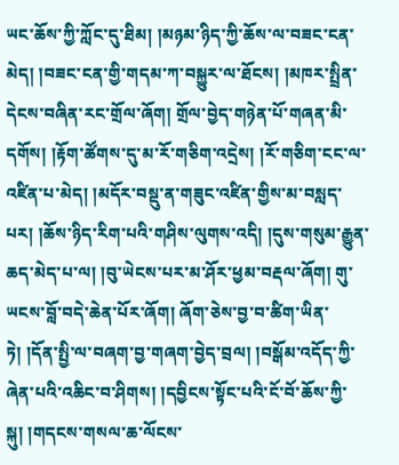ཡང་ཆོས་ཀྱི་ཀློང་དུ་ཐིམ། །མཉམ་ཉིད་ཀྱི་ཆོས་ལ་བཟང་ངན་མེད། །བཟང་ངན་གྱི་གདམ་ཀ་བསྐྱུར་ལ་ཐོངས། །མཁར་སྤྲིན་དེངས་བཞིན་རང་གྲོལ་ཞོག། གྲོལ་བྱེད་གཉེན་པོ་གཞན་མི་དགོས། །རྟོག་ཚོགས་དུ་མ་རོ་གཅིག་འདྲེས། །རོ་གཅིག་ངང་ལ་འཛིན་པ་མེད། །མདོར་བསྡུ་ན་གཟུང་འཛིན་གྱིས་མ་བསླད་པར། །ཆོས་ཉིད་རིག་པའི་གཤིས་ལུགས་འདི། །དུས་གསུམ་རྒྱུན་ཆད་མེད་པ་ལ། །བུ་ཡེངས་པར་མ་ཤོར་ཕྱམ་བརྡལ་ཞོག། གུ་ཡངས་བློ་བདེ་ཆེན་པོར་ཞོག། ཞོག་ཅེས་བྱ་བ་ཚིག་ཡིན་ཏེ། །དོན་སྤྱི་ལ་བཞག་བྱ་གཞག་བྱེད་བྲལ། །བསྒོམ་འདོད་ཀྱི་ཞེན་པའི་འཆིང་བ་ཤིགས། །དབྱིངས་སྟོང་པའི་ངོ་བོ་ཆོས་ཀྱི་སྐུ། །གདངས་གསལ་ཆ་ལོངས་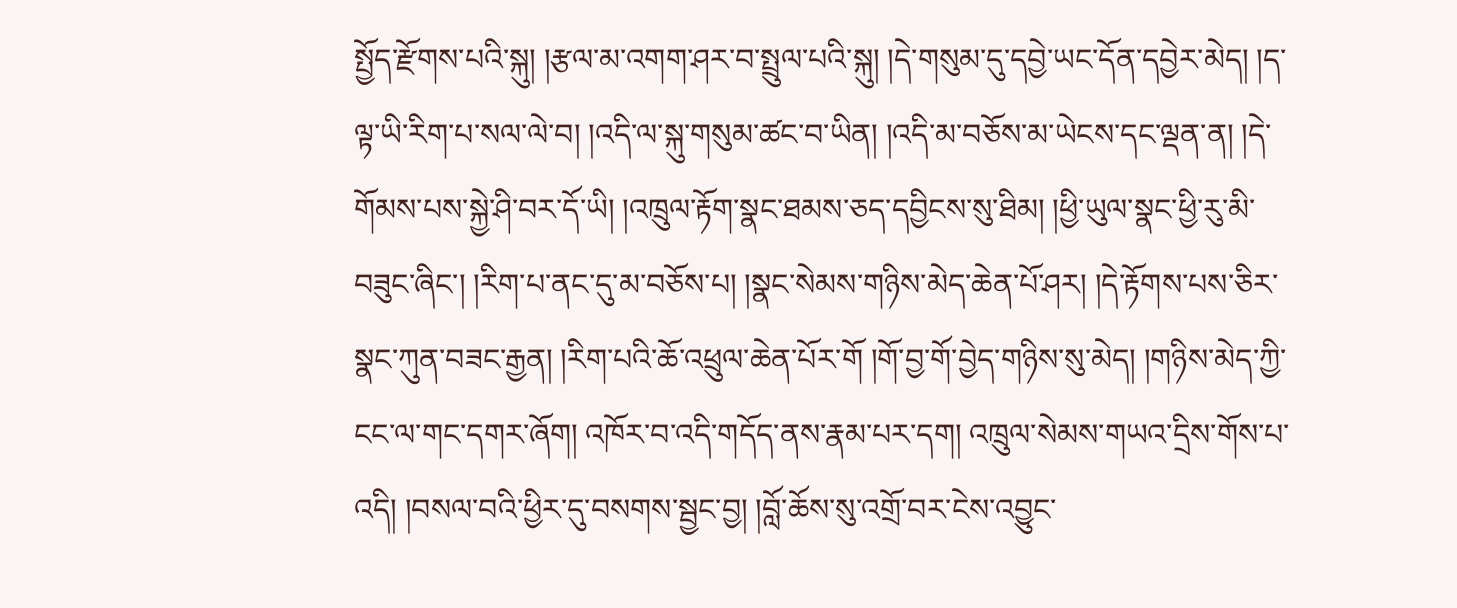སྤྱོད་རྫོགས་པའི་སྐུ། །རྩལ་མ་འགག་ཤར་བ་སྤྲུལ་པའི་སྐུ། །དེ་གསུམ་དུ་དབྱེ་ཡང་དོན་དབྱེར་མེད། །ད་ལྟ་ཡི་རིག་པ་སལ་ལེ་བ། །འདི་ལ་སྐུ་གསུམ་ཚང་བ་ཡིན། །འདི་མ་བཅོས་མ་ཡེངས་དང་ལྡན་ན། །དེ་གོམས་པས་སྐྱེ་ཤི་བར་དོ་ཡི། །འཁྲུལ་རྟོག་སྣང་ཐམས་ཅད་དབྱིངས་སུ་ཐིམ། །ཕྱི་ཡུལ་སྣང་ཕྱི་རུ་མི་བཟུང་ཞིང་། །རིག་པ་ནང་དུ་མ་བཅོས་པ། །སྣང་སེམས་གཉིས་མེད་ཆེན་པོ་ཤར། །དེ་རྟོགས་པས་ཅིར་སྣང་ཀུན་བཟང་རྒྱན། །རིག་པའི་ཆོ་འཕྲུལ་ཆེན་པོར་གོ །གོ་བྱ་གོ་བྱེད་གཉིས་སུ་མེད། །གཉིས་མེད་ཀྱི་ངང་ལ་གང་དགར་ཞོག། འཁོར་བ་འདི་གདོད་ནས་རྣམ་པར་དག། འཁྲུལ་སེམས་གཡའ་དྲིས་གོས་པ་འདི། །བསལ་བའི་ཕྱིར་དུ་བསགས་སྦྱང་བྱ། །བློ་ཆོས་སུ་འགྲོ་བར་ངེས་འབྱུང་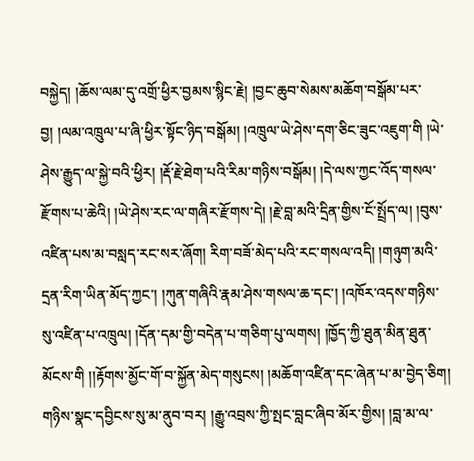བསྐྱེད། །ཆོས་ལམ་དུ་འགྲོ་ཕྱིར་བྱམས་སྙིང་རྗེ། །བྱང་ཆུབ་སེམས་མཆོག་བསྒོམ་པར་བྱ། །ལམ་འཁྲུལ་པ་ཞི་ཕྱིར་སྟོང་ཉིད་བསྒོམ། །འཁྲུལ་ཡེ་ཤེས་དག་ཅིང་ཟུང་འཇུག་གི །ཡེ་ཤེས་རྒྱུད་ལ་སྐྱེ་བའི་ཕྱིར། །རྡོ་རྗེ་ཐེག་པའི་རིམ་གཉིས་བསྒོམ། །དེ་ལས་ཀྱང་འོད་གསལ་རྫོགས་པ་ཆེའི། །ཡེ་ཤེས་རང་ལ་གཞིར་རྫོགས་དེ། །རྗེ་བླ་མའི་དྲིན་གྱིས་ངོ་སྤྲོད་ལ། །བུས་འཛིན་པས་མ་བསླད་རང་སར་ཞོག། རིག་བཟོ་མེད་པའི་རང་གསལ་འདི། །གཉུག་མའི་དྲན་རིག་ཡིན་མོད་ཀྱང་། །ཀུན་གཞིའི་རྣམ་ཤེས་གསལ་ཆ་དང་། །འཁོར་འདས་གཉིས་སུ་འཛིན་པ་འཁྲུལ། །དོན་དམ་གྱི་བདེན་པ་གཅིག་པུ་ལགས། །ཁྱོད་ཀྱི་ཐུན་མིན་ཐུན་མོངས་གི །།རྟོགས་མྱོང་གོ་བ་སྐྱོན་མེད་གསུངས། །མཆོག་འཛིན་དང་ཞེན་པ་མ་བྱེད་ཅིག། གཉིས་སྣང་དབྱིངས་སུ་མ་ནུབ་བར། །རྒྱུ་འབྲས་ཀྱི་སྤང་བླང་ཞིབ་མོར་གྱིས། །བླ་མ་ལ་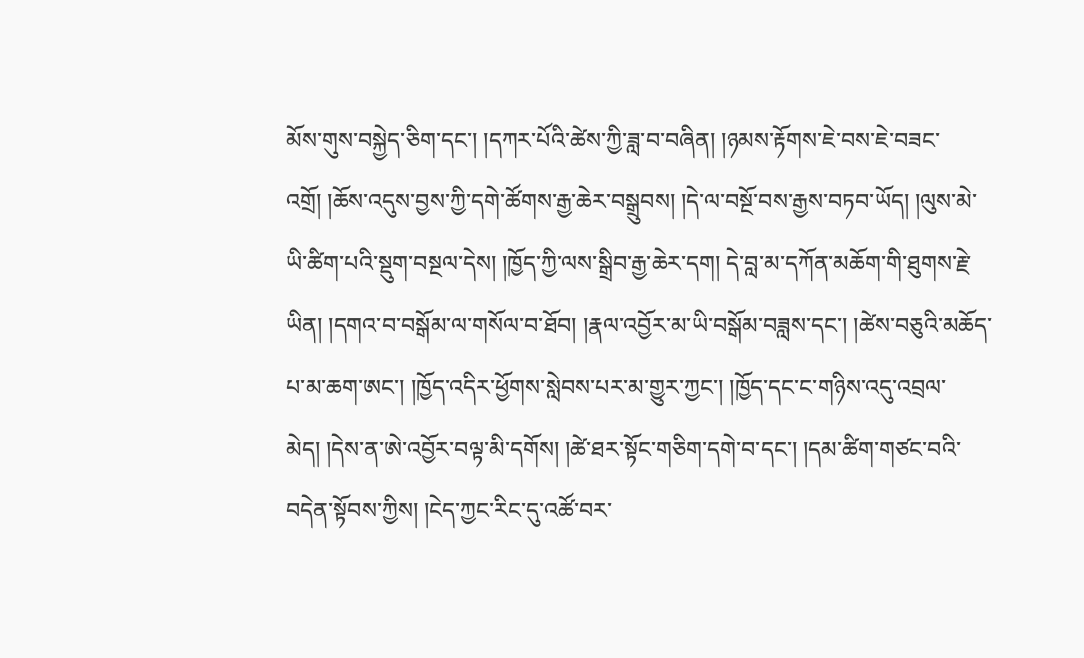མོས་གུས་བསྐྱེད་ཅིག་དང་། །དཀར་པོའི་ཚེས་ཀྱི་ཟླ་བ་བཞིན། །ཉམས་རྟོགས་ཇེ་བས་ཇེ་བཟང་འགྲོ། །ཆོས་འདུས་བྱས་ཀྱི་དགེ་ཚོགས་རྒྱ་ཆེར་བསྒྲུབས། །དེ་ལ་བསྔོ་བས་རྒྱས་བཏབ་ཡོད། །ལུས་མེ་ཡི་ཚིག་པའི་སྡུག་བསྔལ་དེས། །ཁྱོད་ཀྱི་ལས་སྒྲིབ་རྒྱ་ཆེར་དག། དེ་བླ་མ་དཀོན་མཆོག་གི་ཐུགས་རྗེ་ཡིན། །དགའ་བ་བསྒོམ་ལ་གསོལ་བ་ཐོབ། །རྣལ་འབྱོར་མ་ཡི་བསྒོམ་བཟླས་དང་། །ཚེས་བཅུའི་མཆོད་པ་མ་ཆག་ཨང་། །ཁྱོད་འདིར་ཕྱོགས་སླེབས་པར་མ་གྱུར་ཀྱང་། །ཁྱོད་དང་ང་གཉིས་འདུ་འབྲལ་མེད། །དེས་ན་ཨེ་འབྱོར་བལྟ་མི་དགོས། །ཚེ་ཐར་སྟོང་གཅིག་དགེ་བ་དང་། །དམ་ཚིག་གཙང་བའི་བདེན་སྟོབས་ཀྱིས། །ངེད་ཀྱང་རིང་དུ་འཚོ་བར་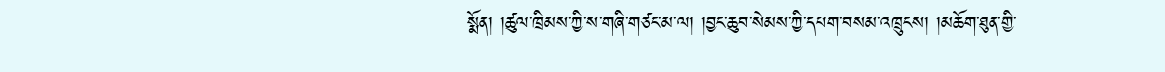སྨོན། །ཚུལ་ཁྲིམས་ཀྱི་ས་གཞི་གཙང་མ་ལ། །བྱང་ཆུབ་སེམས་ཀྱི་དཔག་བསམ་འཁྲུངས། །མཆོག་ཐུན་གྱི་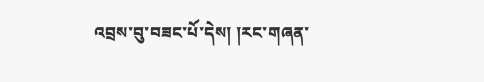འབྲས་བུ་བཟང་པོ་དེས། །རང་གཞན་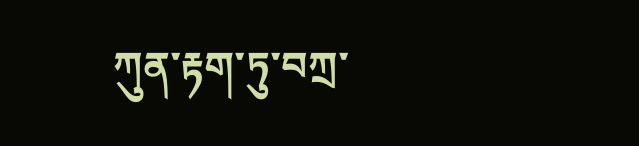ཀུན་རྟག་ཏུ་བཀྲ་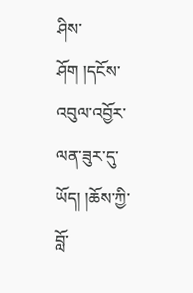ཤིས་ཤོག །དངོས་འབུལ་འབྱོར་ལན་ཟུར་དུ་ཡོད། །ཆོས་ཀྱི་བློ་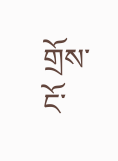གྲོས་ངོ་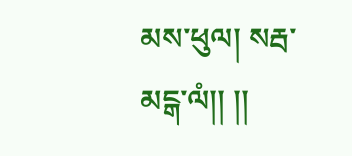མས་ཕུལ། སརྦ་མངྒ་ལཾ།། །།